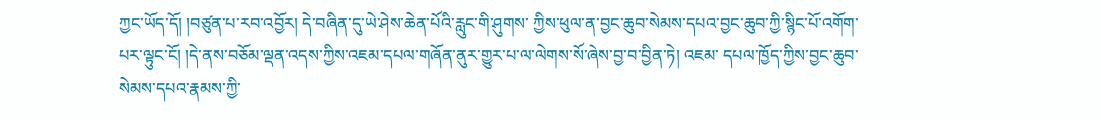ཀྱང་ཡོད་དོ། །བཙུན་པ་རབ་འབྱོར། དེ་བཞིན་དུ་ཡེ་ཤེས་ཆེན་པོའི་རླུང་གི་ཤུགས་ ཀྱིས་ཕུལ་ན་བྱང་ཆུབ་སེམས་དཔའ་བྱང་ཆུབ་ཀྱི་སྙིང་པོ་འགོག་པར་ལྟུང་ངོ། །དེ་ནས་བཅོམ་ལྡན་འདས་ཀྱིས་འཇམ་དཔལ་གཞོན་ནུར་གྱུར་པ་ལ་ལེགས་སོ་ཞེས་བྱ་བ་བྱིན་ཏེ། འཇམ་ དཔལ་ཁྱོད་ཀྱིས་བྱང་ཆུབ་སེམས་དཔའ་རྣམས་ཀྱི་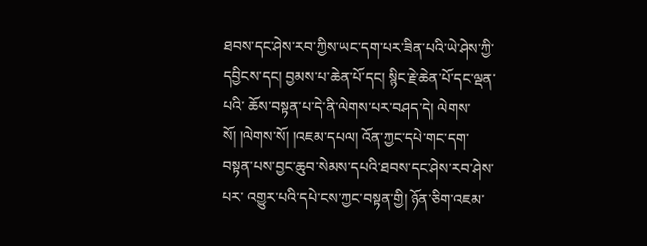ཐབས་དང་ཤེས་རབ་ཀྱིས་ཡང་དག་པར་ཟིན་པའི་ཡེ་ཤེས་ཀྱི་དབྱིངས་དང། བྱམས་པ་ཆེན་པོ་དང། སྙིང་རྗེ་ཆེན་པོ་དང་ལྡན་པའི་ ཆོས་བསྟན་པ་དེ་ནི་ལེགས་པར་བཤད་དེ། ལེགས་སོ། །ལེགས་སོ། །འཇམ་དཔལ། འོན་ཀྱང་དཔེ་གང་དག་བསྟན་པས་བྱང་ཆུབ་སེམས་དཔའི་ཐབས་དང་ཤེས་རབ་ཤེས་པར་ འགྱུར་པའི་དཔེ་ངས་ཀྱང་བསྟན་གྱི། ཉོན་ཅིག་འཇམ་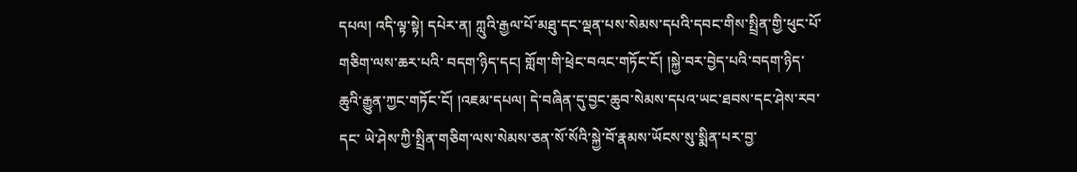དཔལ། འདི་ལྟ་སྟེ། དཔེར་ན། ཀླུའི་རྒྱལ་པོ་མཐུ་དང་ལྡན་པས་སེམས་དཔའི་དབང་གིས་སྤྲིན་གྱི་ཕུང་པོ་གཅིག་ལས་ཆར་པའི་ བདག་ཉིད་དང། གློག་གི་ཕྲེང་བའང་གཏོང་ངོ། །སྐྱེ་བར་བྱེད་པའི་བདག་ཉིད་ཆུའི་རྒྱུན་ཀྱང་གཏོང་ངོ། །འཇམ་དཔལ། དེ་བཞིན་དུ་བྱང་ཆུབ་སེམས་དཔའ་ཡང་ཐབས་དང་ཤེས་རབ་དང་ ཡེ་ཤེས་ཀྱི་སྤྲིན་གཅིག་ལས་སེམས་ཅན་སོ་སོའི་སྐྱེ་བོ་རྣམས་ཡོངས་སུ་སྨིན་པར་བྱ་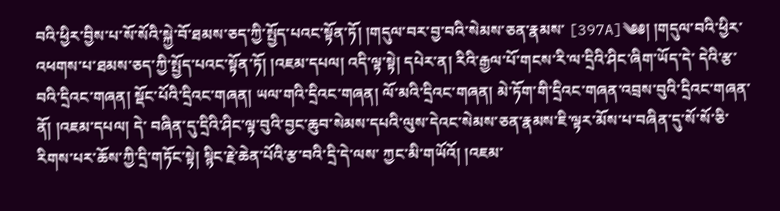བའི་ཕྱིར་བྱིས་པ་སོ་སོའི་སྐྱེ་བོ་ཐམས་ཅད་ཀྱི་སྤྱོད་པའང་སྟོན་ཏོ། །གདུལ་བར་བྱ་བའི་སེམས་ཅན་རྣམས་ [397A]༄༅། །གདུལ་བའི་ཕྱིར་འཕགས་པ་ཐམས་ཅད་ཀྱི་སྤྱོད་པའང་སྟོན་ཏོ། །འཇམ་དཔལ། འདི་ལྟ་སྟེ། དཔེར་ན། རིའི་རྒྱལ་པོ་གངས་རི་ལ་དྲིའི་ཤིང་ཞིག་ཡོད་དེ་ དེའི་རྩ་བའི་དྲིའང་གཞན། སྡོང་པོའི་དྲིའང་གཞན། ཡལ་གའི་དྲིའང་གཞན། ལོ་མའི་དྲིའང་གཞན། མེ་ཏོག་གི་དྲིའང་གཞན་འབྲས་བུའི་དྲིའང་གཞན་ནོ། །འཇམ་དཔལ། དེ་ བཞིན་དུ་དྲིའི་ཤིང་ལྟ་བུའི་བྱང་ཆུབ་སེམས་དཔའི་ལུས་དེའང་སེམས་ཅན་རྣམས་ཇི་ལྟར་མོས་པ་བཞིན་དུ་སོ་སོ་ཅི་རིགས་པར་ཆོས་ཀྱི་དྲི་གཏོང་སྟེ། སྙིང་རྗེ་ཆེན་པོའི་རྩ་བའི་དྲི་དེ་ལས་ ཀྱང་མི་གཡོའོ། །འཇམ་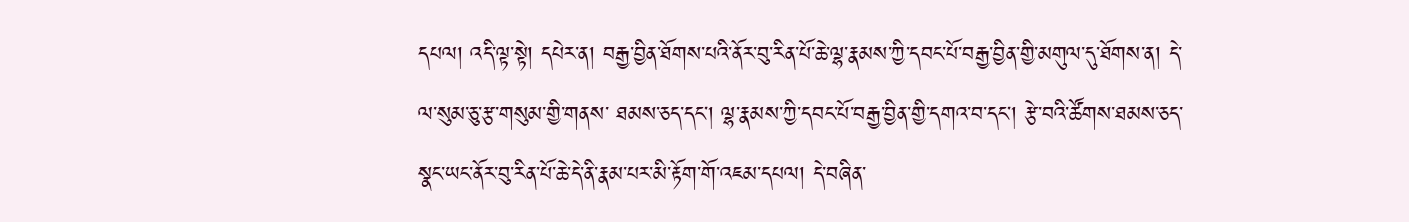དཔལ། འདི་ལྟ་སྟེ། དཔེར་ན། བརྒྱ་བྱིན་ཐོགས་པའི་ནོར་བུ་རིན་པོ་ཆེ་ལྷ་རྣམས་ཀྱི་དབང་པོ་བརྒྱ་བྱིན་གྱི་མགུལ་དུ་ཐོགས་ན། དེ་ལ་སུམ་ཅུ་རྩ་གསུམ་གྱི་གནས་ ཐམས་ཅད་དང། ལྷ་རྣམས་ཀྱི་དབང་པོ་བརྒྱ་བྱིན་གྱི་དགའ་བ་དང། རྩེ་བའི་ཚོགས་ཐམས་ཅད་སྣང་ཡང་ནོར་བུ་རིན་པོ་ཆེ་དེ་ནི་རྣམ་པར་མི་རྟོག་གོ་འཇམ་དཔལ། དེ་བཞིན་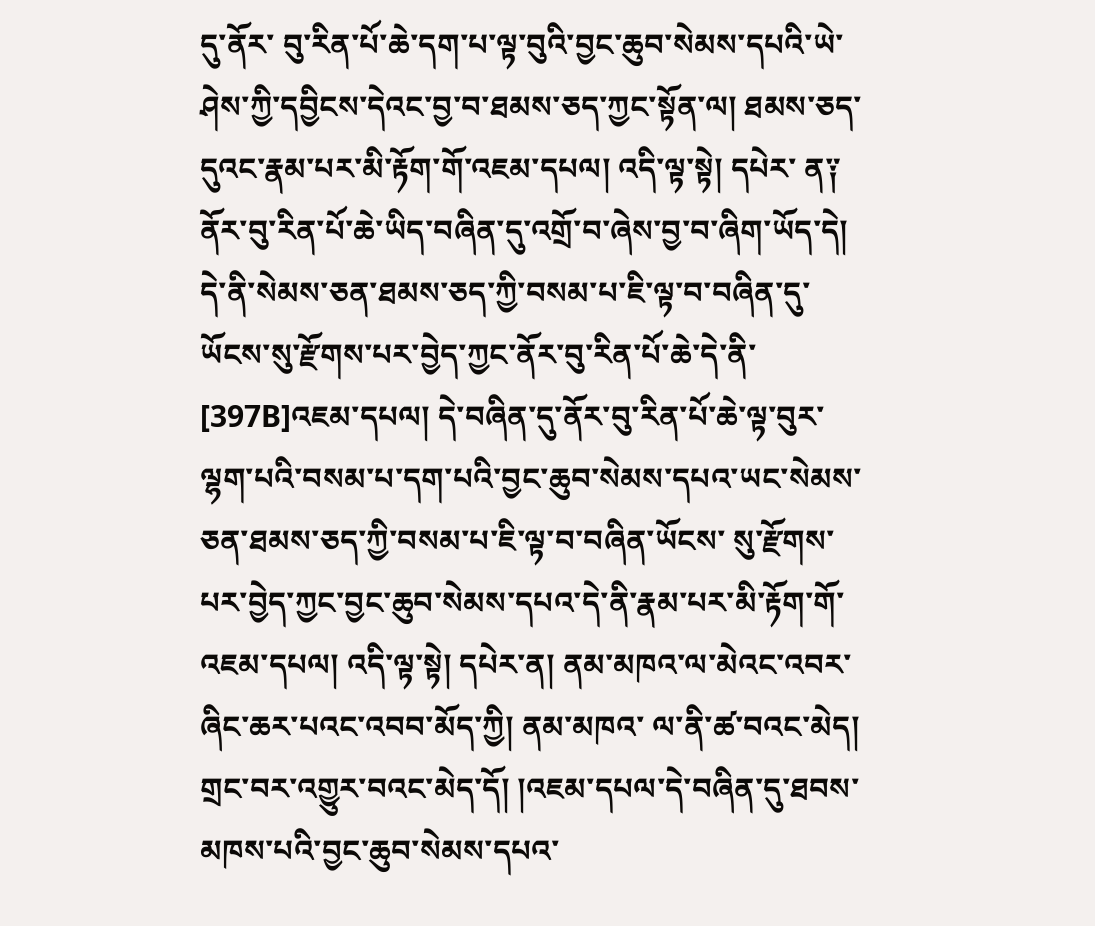དུ་ནོར་ བུ་རིན་པོ་ཆེ་དག་པ་ལྟ་བུའི་བྱང་ཆུབ་སེམས་དཔའི་ཡེ་ཤེས་ཀྱི་དབྱིངས་དེའང་བྱ་བ་ཐམས་ཅད་ཀྱང་སྟོན་ལ། ཐམས་ཅད་དུའང་རྣམ་པར་མི་རྟོག་གོ་འཇམ་དཔལ། འདི་ལྟ་སྟེ། དཔེར་ ན༑ ནོར་བུ་རིན་པོ་ཆེ་ཡིད་བཞིན་དུ་འགྲོ་བ་ཞེས་བྱ་བ་ཞིག་ཡོད་དེ། དེ་ནི་སེམས་ཅན་ཐམས་ཅད་ཀྱི་བསམ་པ་ཇི་ལྟ་བ་བཞིན་དུ་ཡོངས་སུ་རྫོགས་པར་བྱེད་ཀྱང་ནོར་བུ་རིན་པོ་ཆེ་དེ་ནི་ [397B]འཇམ་དཔལ། དེ་བཞིན་དུ་ནོར་བུ་རིན་པོ་ཆེ་ལྟ་བུར་ལྷག་པའི་བསམ་པ་དག་པའི་བྱང་ཆུབ་སེམས་དཔའ་ཡང་སེམས་ཅན་ཐམས་ཅད་ཀྱི་བསམ་པ་ཇི་ལྟ་བ་བཞིན་ཡོངས་ སུ་རྫོགས་པར་བྱེད་ཀྱང་བྱང་ཆུབ་སེམས་དཔའ་དེ་ནི་རྣམ་པར་མི་རྟོག་གོ་འཇམ་དཔལ། འདི་ལྟ་སྟེ། དཔེར་ན། ནམ་མཁའ་ལ་མེའང་འབར་ཞིང་ཆར་པའང་འབབ་མོད་ཀྱི། ནམ་མཁའ་ ལ་ནི་ཚ་བའང་མེད། གྲང་བར་འགྱུར་བའང་མེད་དོ། །འཇམ་དཔལ་དེ་བཞིན་དུ་ཐབས་མཁས་པའི་བྱང་ཆུབ་སེམས་དཔའ་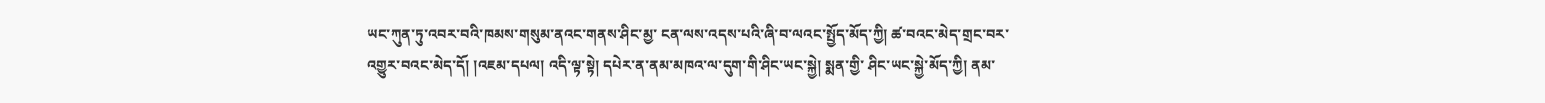ཡང་ཀུན་ཏུ་འབར་བའི་ཁམས་གསུམ་ནའང་གནས་ཤིང་མྱ་ ངན་ལས་འདས་པའི་ཞི་བ་ལའང་སྤྱོད་མོད་ཀྱི། ཚ་བའང་མེད་གྲང་བར་འགྱུར་བའང་མེད་དོ། །འཇམ་དཔལ། འདི་ལྟ་སྟེ། དཔེར་ན་ནམ་མཁའ་ལ་དུག་གི་ཤིང་ཡང་སྐྱེ། སྨན་གྱི་ ཤིང་ཡང་སྐྱེ་མོད་ཀྱི། ནམ་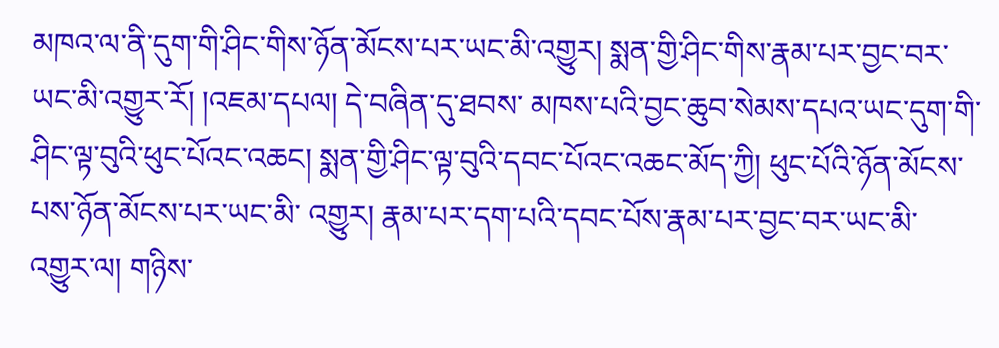མཁའ་ལ་ནི་དུག་གི་ཤིང་གིས་ཉོན་མོངས་པར་ཡང་མི་འགྱུར། སྨན་གྱི་ཤིང་གིས་རྣམ་པར་བྱང་བར་ཡང་མི་འགྱུར་རོ། །འཇམ་དཔལ། དེ་བཞིན་དུ་ཐབས་ མཁས་པའི་བྱང་ཆུབ་སེམས་དཔའ་ཡང་དུག་གི་ཤིང་ལྟ་བུའི་ཕུང་པོའང་འཆང། སྨན་གྱི་ཤིང་ལྟ་བུའི་དབང་པོའང་འཆང་མོད་ཀྱི། ཕུང་པོའི་ཉོན་མོངས་པས་ཉོན་མོངས་པར་ཡང་མི་ འགྱུར། རྣམ་པར་དག་པའི་དབང་པོས་རྣམ་པར་བྱང་བར་ཡང་མི་འགྱུར་ལ། གཉིས་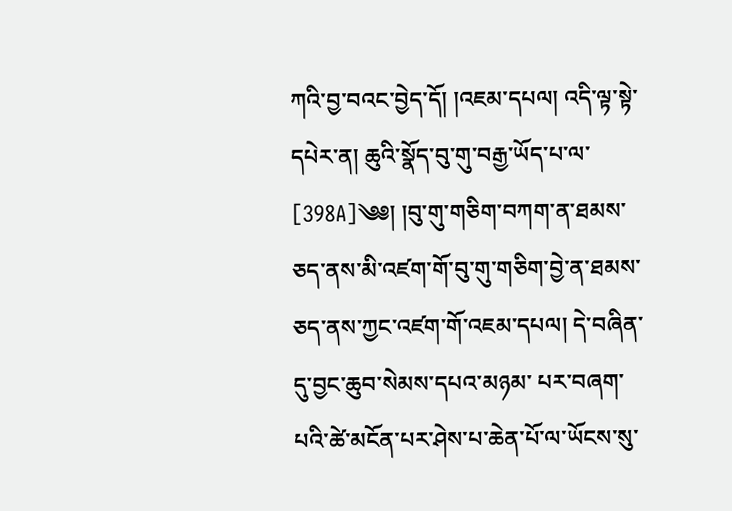ཀའི་བྱ་བའང་བྱེད་དོ། །འཇམ་དཔལ། འདི་ལྟ་སྟེ་དཔེར་ན། ཆུའི་སྣོད་བུ་གུ་བརྒྱ་ཡོད་པ་ལ་ [398A]༄༅། །བུ་གུ་གཅིག་བཀག་ན་ཐམས་ཅད་ནས་མི་འཛག་གོ་བུ་གུ་གཅིག་བྱེ་ན་ཐམས་ཅད་ནས་ཀྱང་འཛག་གོ་འཇམ་དཔལ། དེ་བཞིན་དུ་བྱང་ཆུབ་སེམས་དཔའ་མཉམ་ པར་བཞག་པའི་ཚེ་མངོན་པར་ཤེས་པ་ཆེན་པོ་ལ་ཡོངས་སུ་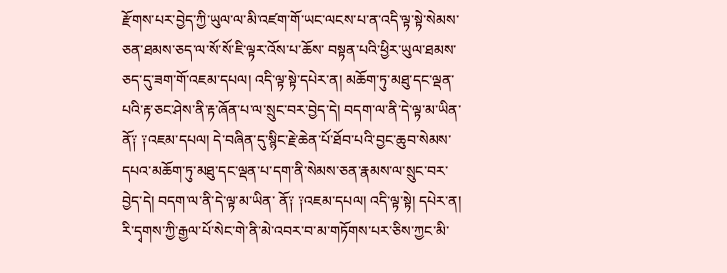རྫོགས་པར་བྱེད་ཀྱི་ཡུལ་ལ་མི་འཛག་གོ་ཡང་ལངས་པ་ན་འདི་ལྟ་སྟེ་སེམས་ཅན་ཐམས་ཅད་ལ་སོ་སོ་ཇི་ལྟར་འོས་པ་ཆོས་ བསྟན་པའི་ཕྱིར་ཡུལ་ཐམས་ཅད་དུ་ཟག་གོ་འཇམ་དཔལ། འདི་ལྟ་སྟེ་དཔེར་ན། མཆོག་ཏུ་མཐུ་དང་ལྡན་པའི་རྟ་ཅང་ཤེས་ནི་རྟ་ཞོན་པ་ལ་སྲུང་བར་བྱེད་དེ། བདག་ལ་ནི་དེ་ལྟ་མ་ཡིན་ ནོ༑ ༑འཇམ་དཔལ། དེ་བཞིན་དུ་སྙིང་རྗེ་ཆེན་པོ་ཐོབ་པའི་བྱང་ཆུབ་སེམས་དཔའ་མཆོག་ཏུ་མཐུ་དང་ལྡན་པ་དག་ནི་སེམས་ཅན་རྣམས་ལ་སྲུང་བར་བྱེད་དེ། བདག་ལ་ནི་དེ་ལྟ་མ་ཡིན་ ནོ༑ ༑འཇམ་དཔལ། འདི་ལྟ་སྟེ། དཔེར་ན། རི་དྭགས་ཀྱི་རྒྱལ་པོ་སེང་གེ་ནི་མེ་འབར་བ་མ་གཏོགས་པར་ཅིས་ཀྱང་མི་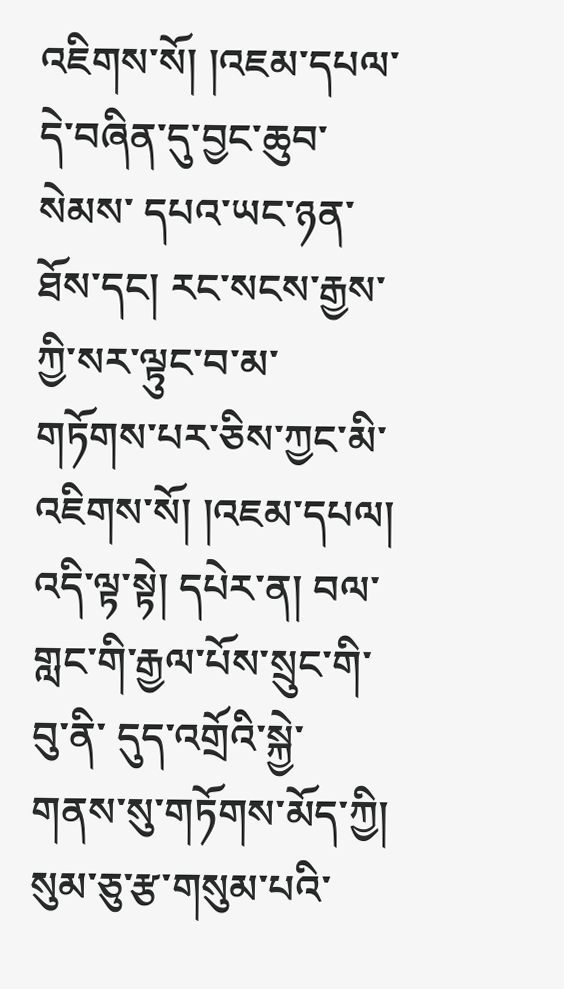འཇིགས་སོ། །འཇམ་དཔལ་དེ་བཞིན་དུ་བྱང་ཆུབ་སེམས་ དཔའ་ཡང་ཉན་ཐོས་དང། རང་སངས་རྒྱས་ཀྱི་སར་ལྟུང་བ་མ་གཏོགས་པར་ཅིས་ཀྱང་མི་འཇིགས་སོ། །འཇམ་དཔལ། འདི་ལྟ་སྟེ། དཔེར་ན། བལ་གླང་གི་རྒྱལ་པོས་སྲུང་གི་བུ་ནི་ དུད་འགྲོའི་སྐྱེ་གནས་སུ་གཏོགས་མོད་ཀྱི། སུམ་ཅུ་རྩ་གསུམ་པའི་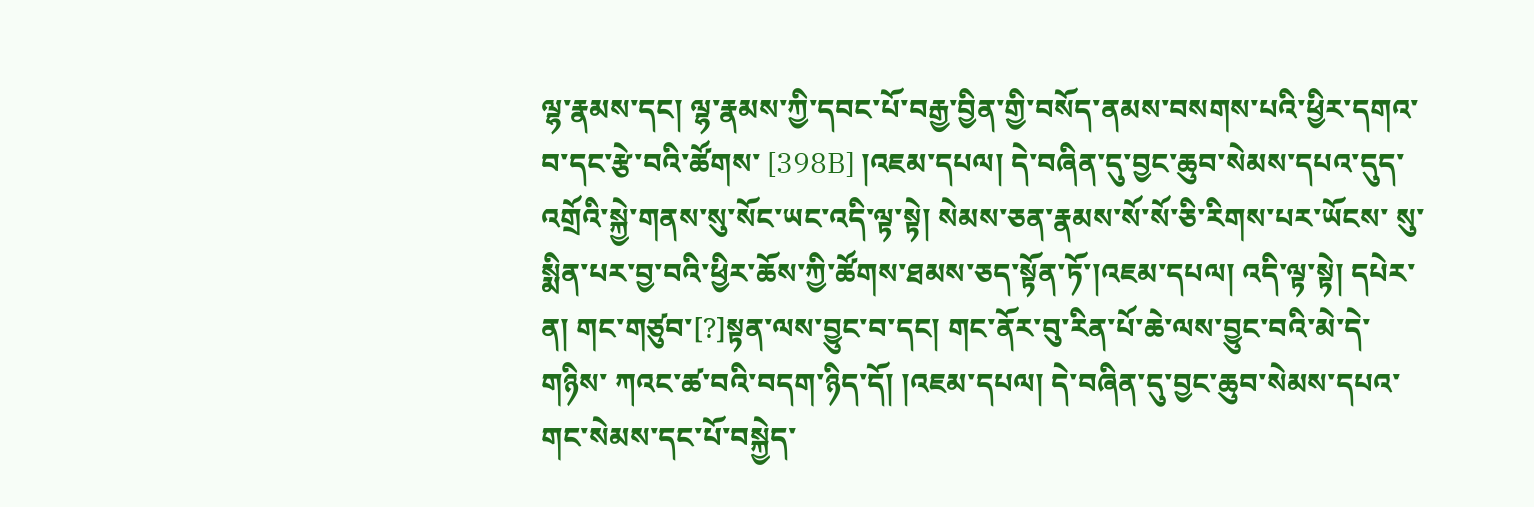ལྷ་རྣམས་དང། ལྷ་རྣམས་ཀྱི་དབང་པོ་བརྒྱ་བྱིན་གྱི་བསོད་ནམས་བསགས་པའི་ཕྱིར་དགའ་བ་དང་རྩེ་བའི་ཚོགས་ [398B] །འཇམ་དཔལ། དེ་བཞིན་དུ་བྱང་ཆུབ་སེམས་དཔའ་དུད་འགྲོའི་སྐྱེ་གནས་སུ་སོང་ཡང་འདི་ལྟ་སྟེ། སེམས་ཅན་རྣམས་སོ་སོ་ཅི་རིགས་པར་ཡོངས་ སུ་སྨིན་པར་བྱ་བའི་ཕྱིར་ཆོས་ཀྱི་ཚོགས་ཐམས་ཅད་སྟོན་ཏོ་།འཇམ་དཔལ། འདི་ལྟ་སྟེ། དཔེར་ན། གང་གཙུབ་[?]སྟན་ལས་བྱུང་བ་དང། གང་ནོར་བུ་རིན་པོ་ཆེ་ལས་བྱུང་བའི་མེ་དེ་གཉིས་ ཀའང་ཚ་བའི་བདག་ཉིད་དོ། །འཇམ་དཔལ། དེ་བཞིན་དུ་བྱང་ཆུབ་སེམས་དཔའ་གང་སེམས་དང་པོ་བསྐྱེད་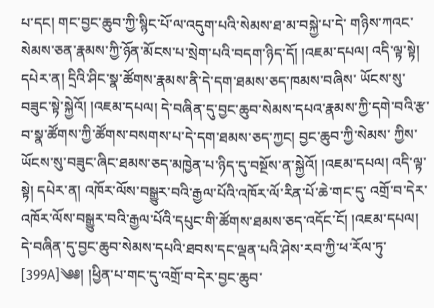པ་དང། གང་བྱང་ཆུབ་ཀྱི་སྙིང་པོ་ལ་འདུག་པའི་སེམས་ཐ་མ་བསྐྱེ་པ་དེ་ གཉིས་ཀའང་སེམས་ཅན་རྣམས་ཀྱི་ཉོན་མོངས་པ་སྲེག་པའི་བདག་ཉིད་དོ། །འཇམ་དཔལ། འདི་ལྟ་སྟེ། དཔེར་ན། དྲིའི་ཤིང་སྣ་ཚོགས་རྣམས་ནི་དེ་དག་ཐམས་ཅད་ཁམས་བཞིས་ ཡོངས་སུ་བཟུང་སྟེ་སྐྱེའོ། །འཇམ་དཔལ། དེ་བཞིན་དུ་བྱང་ཆུབ་སེམས་དཔའ་རྣམས་ཀྱི་དགེ་བའི་རྩ་བ་སྣ་ཚོགས་ཀྱི་ཚོགས་བསགས་པ་དེ་དག་ཐམས་ཅད་ཀྱང། བྱང་ཆུབ་ཀྱི་སེམས་ ཀྱིས་ཡོངས་སུ་བཟུང་ཞིང་ཐམས་ཅད་མཁྱེན་པ་ཉིད་དུ་བསྔོས་ན་སྐྱེའོ། །འཇམ་དཔལ། འདི་ལྟ་སྟེ། དཔེར་ན། འཁོར་ལོས་བསྒྱུར་བའི་རྒྱལ་པོའི་འཁོར་ལོ་རིན་པོ་ཆེ་གང་དུ་ འགྲོ་བ་དེར་འཁོར་ལོས་བསྒྱུར་བའི་རྒྱལ་པོའི་དཔུང་གི་ཚོགས་ཐམས་ཅད་འདོང་ངོ། །འཇམ་དཔལ། དེ་བཞིན་དུ་བྱང་ཆུབ་སེམས་དཔའི་ཐབས་དང་ལྡན་པའི་ཤེས་རབ་ཀྱི་ཕ་རོལ་ཏུ་ [399A]༄༅། །ཕྱིན་པ་གང་དུ་འགྲོ་བ་དེར་བྱང་ཆུབ་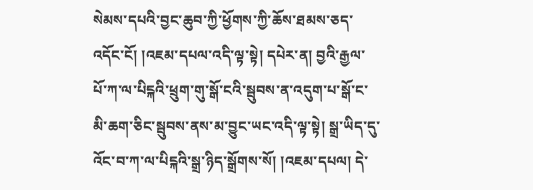སེམས་དཔའི་བྱང་ཆུབ་ཀྱི་ཕྱོགས་ཀྱི་ཆོས་ཐམས་ཅད་འདོང་ངོ། །འཇམ་དཔལ་འདི་ལྟ་སྟེ། དཔེར་ན། བྱའི་རྒྱལ་ པོ་ཀ་ལ་པིངྐའི་ཕྲུག་གུ་སྒོ་ངའི་སྦུབས་ན་འདུག་པ་སྒོ་ང་མི་ཆག་ཅིང་སྦུབས་ནས་མ་བྱུང་ཡང་འདི་ལྟ་སྟེ། སྒྲ་ཡིད་དུ་འོང་བ་ཀ་ལ་པིངྐའི་སྒྲ་ཉིད་སྒྲོགས་སོ། །འཇམ་དཔལ། དེ་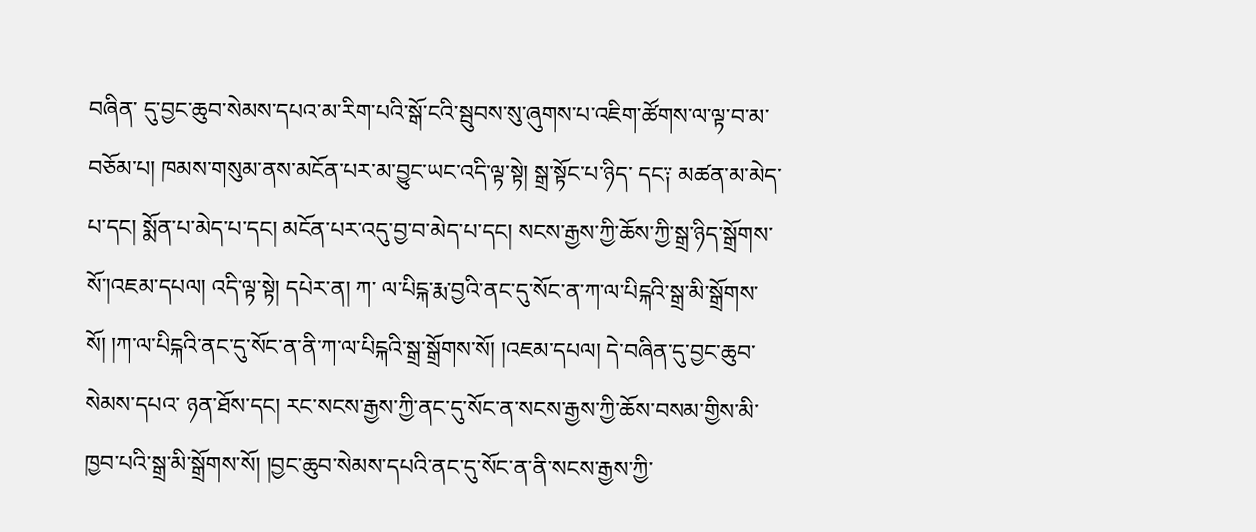བཞིན་ དུ་བྱང་ཆུབ་སེམས་དཔའ་མ་རིག་པའི་སྒོ་ངའི་སྦུབས་སུ་ཞུགས་པ་འཇིག་ཚོགས་ལ་ལྟ་བ་མ་བཅོམ་པ། ཁམས་གསུམ་ནས་མངོན་པར་མ་བྱུང་ཡང་འདི་ལྟ་སྟེ། སྒྲ་སྟོང་པ་ཉིད་ དང༑ མཚན་མ་མེད་པ་དང། སྨོན་པ་མེད་པ་དང། མངོན་པར་འདུ་བྱ་བ་མེད་པ་དང། སངས་རྒྱས་ཀྱི་ཆོས་ཀྱི་སྒྲ་ཉིད་སྒྲོགས་སོ་།འཇམ་དཔལ། འདི་ལྟ་སྟེ། དཔེར་ན། ཀ་ ལ་པིངྐ་རྨ་བྱའི་ནང་དུ་སོང་ན་ཀ་ལ་པིངྐའི་སྒྲ་མི་སྒྲོགས་སོ། །ཀ་ལ་པིངྐའི་ནང་དུ་སོང་ན་ནི་ཀ་ལ་པིངྐའི་སྒྲ་སྒྲོགས་སོ། །འཇམ་དཔལ། དེ་བཞིན་དུ་བྱང་ཆུབ་སེམས་དཔའ་ ཉན་ཐོས་དང། རང་སངས་རྒྱས་ཀྱི་ནང་དུ་སོང་ན་སངས་རྒྱས་ཀྱི་ཆོས་བསམ་གྱིས་མི་ཁྱབ་པའི་སྒྲ་མི་སྒྲོགས་སོ། །བྱང་ཆུབ་སེམས་དཔའི་ནང་དུ་སོང་ན་ནི་སངས་རྒྱས་ཀྱི་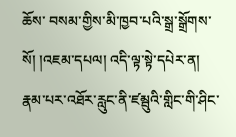ཆོས་ བསམ་གྱིས་མི་ཁྱབ་པའི་སྒྲ་སྒྲོགས་སོ། །འཇམ་དཔལ། འདི་ལྟ་སྟེ་དཔེར་ན། རྣམ་པར་འཐོར་རླུང་ནི་ཛམྦུའི་གླིང་གི་ཤིང་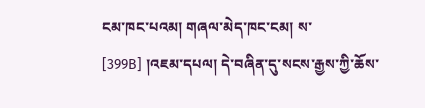ངམ་ཁང་པའམ། གཞལ་མེད་ཁང་ངམ། ས་ [399B] །འཇམ་དཔལ། དེ་བཞིན་དུ་སངས་རྒྱས་ཀྱི་ཆོས་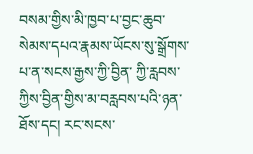བསམ་གྱིས་མི་ཁྱབ་པ་བྱང་ཆུབ་སེམས་དཔའ་རྣམས་ཡོངས་སུ་སྒྲོགས་པ་ན་སངས་རྒྱས་ཀྱི་བྱིན་ ཀྱི་རླབས་ཀྱིས་བྱིན་གྱིས་མ་བརླབས་པའི་ཉན་ཐོས་དང། རང་སངས་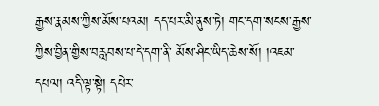རྒྱས་རྣམས་ཀྱིས་མོས་པའམ། དད་པར་མི་ནུས་ཏེ། གང་དག་སངས་རྒྱས་ཀྱིས་བྱིན་གྱིས་བརླབས་པ་དེ་དག་ནི་ མོས་ཤིང་ཡིད་ཆེས་སོ། །འཇམ་དཔལ། འདི་ལྟ་སྟེ། དཔེར་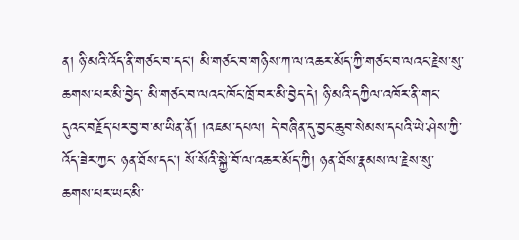ན། ཉི་མའི་འོད་ནི་གཙང་བ་དང། མི་གཙང་བ་གཉིས་ཀ་ལ་འཆར་མོད་ཀྱི་གཙང་བ་ལའང་རྗེས་སུ་ཆགས་པར་མི་བྱེད་ མི་གཙང་བ་ལའང་ཁོང་ཁྲོ་བར་མི་བྱེད་དེ། ཉི་མའི་དཀྱིལ་འཁོར་ནི་གང་དུའང་བརྗོད་པར་བྱ་བ་མ་ཡིན་ནོ། །འཇམ་དཔལ། དེ་བཞིན་དུ་བྱང་ཆུབ་སེམས་དཔའི་ཡེ་ཤེས་ཀྱི་འོད་ཟེར་ཀྱང་ ཉན་ཐོས་དང། སོ་སོའི་སྐྱེ་བོ་ལ་འཆར་མོད་ཀྱི། ཉན་ཐོས་རྣམས་ལ་རྗེས་སུ་ཆགས་པར་ཡང་མི་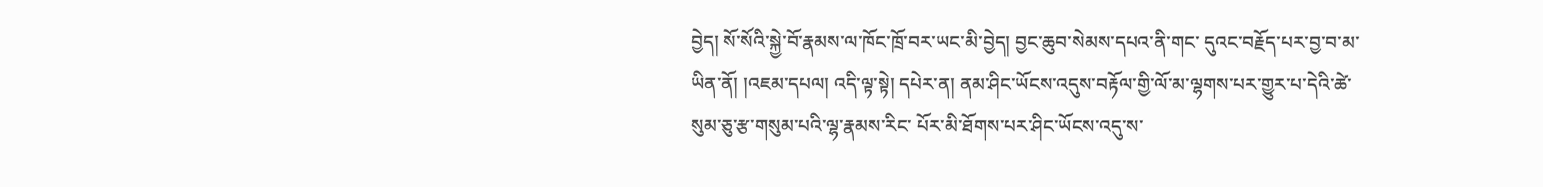བྱེད། སོ་སོའི་སྐྱེ་བོ་རྣམས་ལ་ཁོང་ཁྲོ་བར་ཡང་མི་བྱེད། བྱང་ཆུབ་སེམས་དཔའ་ནི་གང་ དུའང་བརྗོད་པར་བྱ་བ་མ་ཡིན་ནོ། །འཇམ་དཔལ། འདི་ལྟ་སྟེ། དཔེར་ན། ནམ་ཤིང་ཡོངས་འདུས་བརྟོལ་གྱི་ལོ་མ་ལྷགས་པར་གྱུར་པ་དེའི་ཚེ་སུམ་ཅུ་རྩ་གསུམ་པའི་ལྷ་རྣམས་རིང་ པོར་མི་ཐོགས་པར་ཤིང་ཡོངས་འདུ་ས་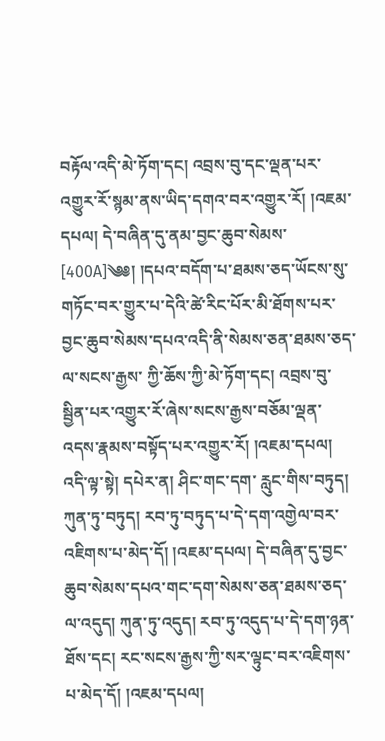བརྟོལ་འདི་མེ་ཏོག་དང། འབྲས་བུ་དང་ལྡན་པར་འགྱུར་རོ་སྙམ་ནས་ཡིད་དགའ་བར་འགྱུར་རོ། །འཇམ་དཔལ། དེ་བཞིན་དུ་ནམ་བྱང་ཆུབ་སེམས་ [400A]༄༅། །དཔའ་བདོག་པ་ཐམས་ཅད་ཡོངས་སུ་གཏོང་བར་གྱུར་པ་དེའི་ཚེ་རིང་པོར་མི་ཐོགས་པར་བྱང་ཆུབ་སེམས་དཔའ་འདི་ནི་སེམས་ཅན་ཐམས་ཅད་ལ་སངས་རྒྱས་ ཀྱི་ཆོས་ཀྱི་མེ་ཏོག་དང། འབྲས་བུ་སྦྱིན་པར་འགྱུར་རོ་ཞེས་སངས་རྒྱས་བཅོམ་ལྡན་འདས་རྣམས་བསྟོད་པར་འགྱུར་རོ། །འཇམ་དཔལ། འདི་ལྟ་སྟེ། དཔེར་ན། ཤིང་གང་དག་ རླུང་གིས་བཏུད། ཀུན་ཏུ་བཏུད། རབ་ཏུ་བཏུད་པ་དེ་དག་འགྱེལ་བར་འཇིགས་པ་མེད་དོ། །འཇམ་དཔལ། དེ་བཞིན་དུ་བྱང་ཆུབ་སེམས་དཔའ་གང་དག་སེམས་ཅན་ཐམས་ཅད་ ལ་འདུད། ཀུན་ཏུ་འདུད། རབ་ཏུ་འདུད་པ་དེ་དག་ཉན་ཐོས་དང། རང་སངས་རྒྱས་ཀྱི་སར་ལྟུང་བར་འཇིགས་པ་མེད་དོ། །འཇམ་དཔལ།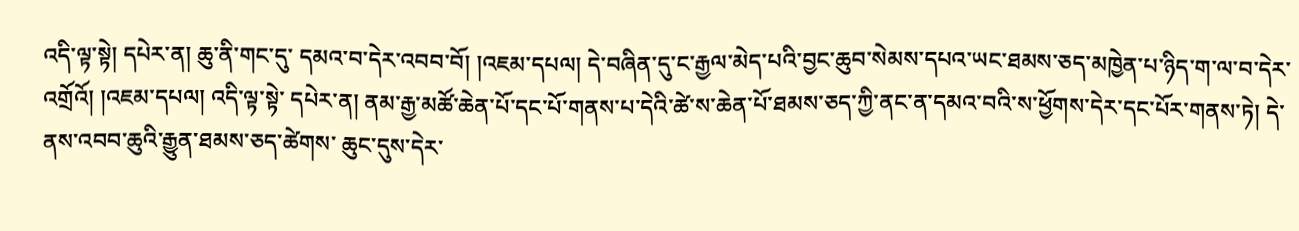འདི་ལྟ་སྟེ། དཔེར་ན། ཆུ་ནི་གང་དུ་ དམའ་བ་དེར་འབབ་བོ། །འཇམ་དཔལ། དེ་བཞིན་དུ་ང་རྒྱལ་མེད་པའི་བྱང་ཆུབ་སེམས་དཔའ་ཡང་ཐམས་ཅད་མཁྱེན་པ་ཉིད་ག་ལ་བ་དེར་འགྲོའོ། །འཇམ་དཔལ། འདི་ལྟ་སྟེ་ དཔེར་ན། ནམ་རྒྱ་མཚོ་ཆེན་པོ་དང་པོ་གནས་པ་དེའི་ཚེ་ས་ཆེན་པོ་ཐམས་ཅད་ཀྱི་ནང་ན་དམའ་བའི་ས་ཕྱོགས་དེར་དང་པོར་གནས་ཏེ། དེ་ནས་འབབ་ཆུའི་རྒྱུན་ཐམས་ཅད་ཚེགས་ ཆུང་དུས་དེར་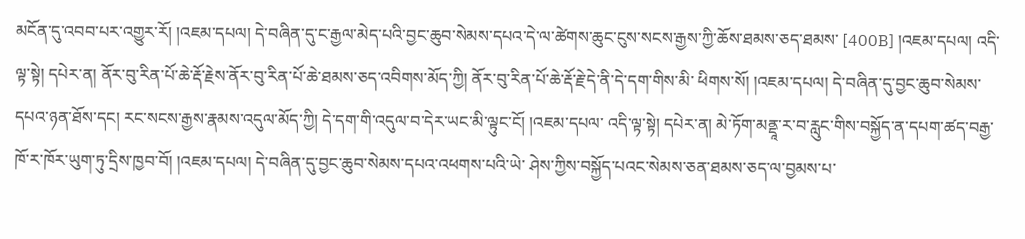མངོན་དུ་འབབ་པར་འགྱུར་རོ། །འཇམ་དཔལ། དེ་བཞིན་དུ་ང་རྒྱལ་མེད་པའི་བྱང་ཆུབ་སེམས་དཔའ་དེ་ལ་ཚེགས་ཆུང་ངུས་སངས་རྒྱས་ཀྱི་ཆོས་ཐམས་ཅད་ཐམས་ [400B] །འཇམ་དཔལ། འདི་ལྟ་སྟེ། དཔེར་ན། ནོར་བུ་རིན་པོ་ཆེ་རྡོ་རྗེས་ནོར་བུ་རིན་པོ་ཆེ་ཐམས་ཅད་འབིགས་མོད་ཀྱི། ནོར་བུ་རིན་པོ་ཆེ་རྡོ་རྗེ་དེ་ནི་དེ་དག་གིས་མི་ ཕིགས་སོ། །འཇམ་དཔལ། དེ་བཞིན་དུ་བྱང་ཆུབ་སེམས་དཔའ་ཉན་ཐོས་དང། རང་སངས་རྒྱས་རྣམས་འདུལ་མོད་ཀྱི། དེ་དག་གི་འདུལ་བ་དེར་ཡང་མི་ལྟུང་ངོ། །འཇམ་དཔལ་ འདི་ལྟ་སྟེ། དཔེར་ན། མེ་ཏོག་མནྡཱ་ར་བ་རླུང་གིས་བསྐྱོད་ན་དཔག་ཚད་བརྒྱ་ཁོ་ར་ཁོར་ཡུག་ཏུ་དྲིས་ཁྱབ་བོ། །འཇམ་དཔལ། དེ་བཞིན་དུ་བྱང་ཆུབ་སེམས་དཔའ་འཕགས་པའི་ཡེ་ ཤེས་ཀྱིས་བསྐྱོད་པའང་སེམས་ཅན་ཐམས་ཅད་ལ་བྱམས་པ་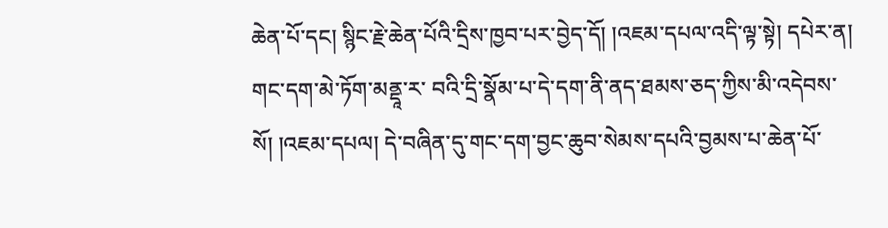ཆེན་པོ་དང། སྙིང་རྗེ་ཆེན་པོའི་དྲིས་ཁྱབ་པར་བྱེད་དོ། །འཇམ་དཔལ་འདི་ལྟ་སྟེ། དཔེར་ན། གང་དག་མེ་ཏོག་མནྡཱ་ར་ བའི་དྲི་སྣོམ་པ་དེ་དག་ནི་ནད་ཐམས་ཅད་ཀྱིས་མི་འདེབས་སོ། །འཇམ་དཔལ། དེ་བཞིན་དུ་གང་དག་བྱང་ཆུབ་སེམས་དཔའི་བྱམས་པ་ཆེན་པོ་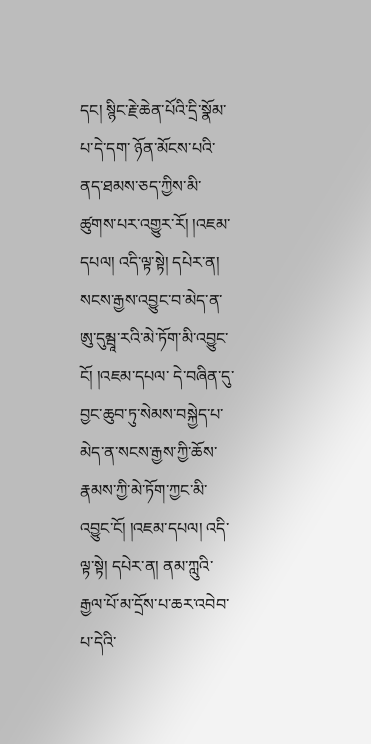དང། སྙིང་རྗེ་ཆེན་པོའི་དྲི་སྣོམ་པ་དེ་དག་ ཉོན་མོངས་པའི་ནད་ཐམས་ཅད་ཀྱིས་མི་ཚུགས་པར་འགྱུར་རོ། །འཇམ་དཔལ། འདི་ལྟ་སྟེ། དཔེར་ན། སངས་རྒྱས་འབྱུང་བ་མེད་ན་ཨུ་དུམྦཱ་རའི་མེ་ཏོག་མི་འབྱུང་ངོ། །འཇམ་དཔལ་ དེ་བཞིན་དུ་བྱང་ཆུབ་ཏུ་སེམས་བསྐྱེད་པ་མེད་ན་སངས་རྒྱས་ཀྱི་ཆོས་རྣམས་ཀྱི་མེ་ཏོག་ཀྱང་མི་འབྱུང་ངོ། །འཇམ་དཔལ། འདི་ལྟ་སྟེ། དཔེར་ན། ནམ་ཀླུའི་རྒྱལ་པོ་མ་དྲོས་པ་ཆར་འབེབ་པ་དེའི་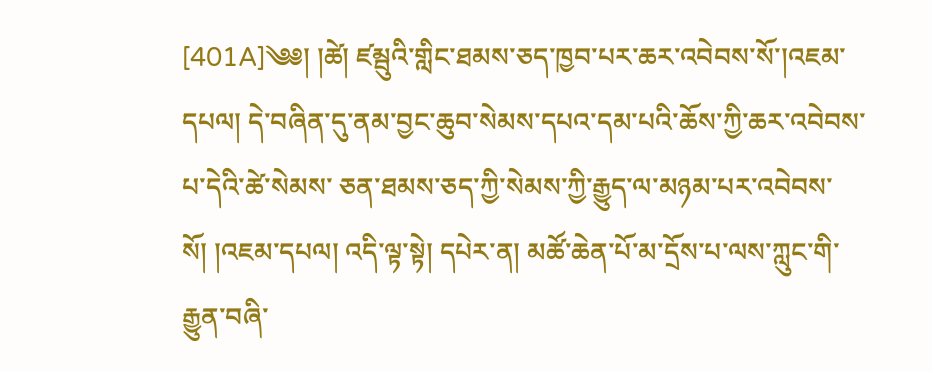[401A]༄༅། །ཚེ། ཛམྦུའི་གླིང་ཐམས་ཅད་ཁྱབ་པར་ཆར་འབེབས་སོ་།འཇམ་དཔལ། དེ་བཞིན་དུ་ནམ་བྱང་ཆུབ་སེམས་དཔའ་དམ་པའི་ཆོས་ཀྱི་ཆར་འབེབས་པ་དེའི་ཚེ་སེམས་ ཅན་ཐམས་ཅད་ཀྱི་སེམས་ཀྱི་རྒྱུད་ལ་མཉམ་པར་འབེབས་སོ། །འཇམ་དཔལ། འདི་ལྟ་སྟེ། དཔེར་ན། མཚོ་ཆེན་པོ་མ་དྲོས་པ་ལས་ཀླུང་གི་རྒྱུན་བཞི་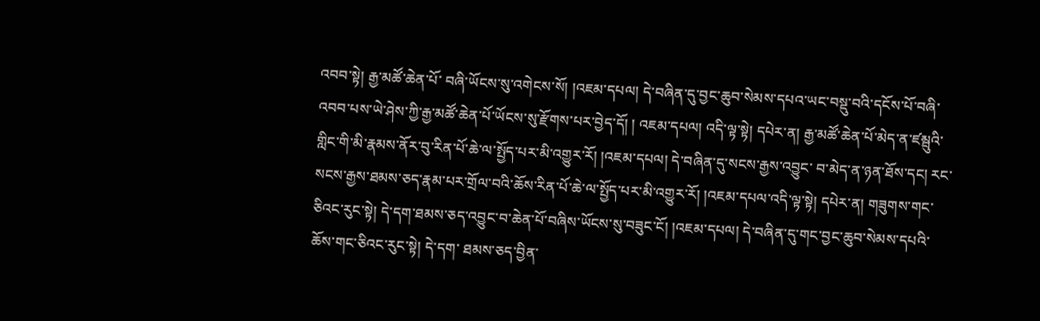འབབ་སྟེ། རྒྱ་མཚོ་ཆེན་པོ་ བཞི་ཡོངས་སུ་འགེངས་སོ། །འཇམ་དཔལ། དེ་བཞིན་དུ་བྱང་ཆུབ་སེམས་དཔའ་ཡང་བསྡུ་བའི་དངོས་པོ་བཞི་འབབ་པས་ཡེ་ཤེས་ཀྱི་རྒྱ་མཚོ་ཆེན་པོ་ཡོངས་སུ་རྫོགས་པར་བྱེད་དོ། ། འཇམ་དཔལ། འདི་ལྟ་སྟེ། དཔེར་ན། རྒྱ་མཚོ་ཆེན་པོ་མེད་ན་ཛམྦུའི་གླིང་གི་མི་རྣམས་ནོར་བུ་རིན་པོ་ཆེ་ལ་སྤྱོད་པར་མི་འགྱུར་རོ། །འཇམ་དཔལ། དེ་བཞིན་དུ་སངས་རྒྱས་འབྱུང་ བ་མེད་ན་ཉན་ཐོས་དང། རང་སངས་རྒྱས་ཐམས་ཅད་རྣམ་པར་གྲོལ་བའི་ཆོས་རིན་པོ་ཆེ་ལ་སྤྱོད་པར་མི་འགྱུར་རོ། །འཇམ་དཔལ་འདི་ལྟ་སྟེ། དཔེར་ན། གཟུགས་གང་ ཅིའང་རུང་སྟེ། དེ་དག་ཐམས་ཅད་འབྱུང་བ་ཆེན་པོ་བཞིས་ཡོངས་སུ་བཟུང་ངོ། །འཇམ་དཔལ། དེ་བཞིན་དུ་གང་བྱང་ཆུབ་སེམས་དཔའི་ཆོས་གང་ཅིའང་རུང་སྟེ། དེ་དག་ ཐམས་ཅད་བྱིན་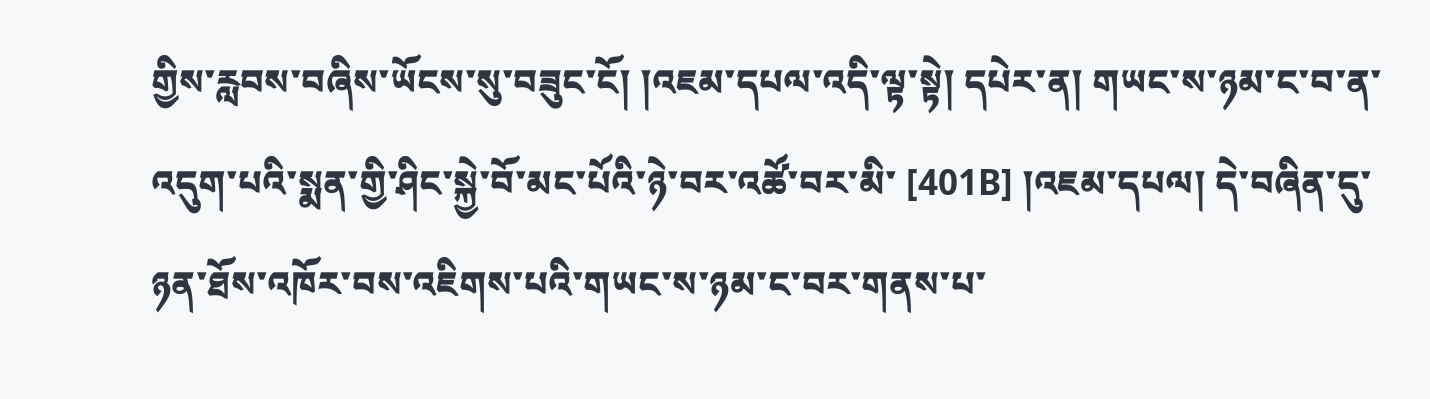གྱིས་རླབས་བཞིས་ཡོངས་སུ་བཟུང་ངོ། །འཇམ་དཔལ་འདི་ལྟ་སྟེ། དཔེར་ན། གཡང་ས་ཉམ་ང་བ་ན་འདུག་པའི་སྨན་གྱི་ཤིང་སྐྱེ་བོ་མང་པོའི་ཉེ་བར་འཚོ་བར་མི་ [401B] །འཇམ་དཔལ། དེ་བཞིན་དུ་ཉན་ཐོས་འཁོར་བས་འཇིགས་པའི་གཡང་ས་ཉམ་ང་བར་གནས་པ་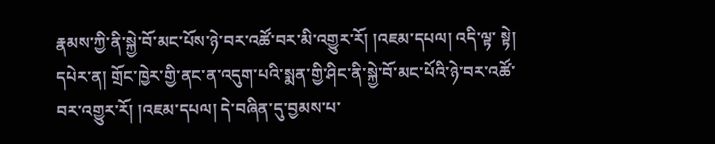རྣམས་ཀྱི་ནི་སྐྱེ་བོ་མང་པོས་ཉེ་བར་འཚོ་བར་མི་འགྱུར་རོ། །འཇམ་དཔལ། འདི་ལྟ་ སྟེ། དཔེར་ན། གྲོང་ཁྱེར་གྱི་ནང་ན་འདུག་པའི་སྨན་གྱི་ཤིང་ནི་སྐྱེ་བོ་མང་པོའི་ཉེ་བར་འཚོ་བར་འགྱུར་རོ། །འཇམ་དཔལ། དེ་བཞིན་དུ་བྱམས་པ་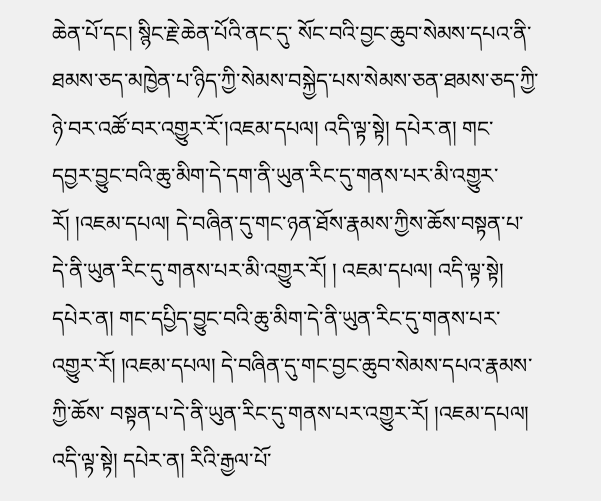ཆེན་པོ་དང། སྙིང་རྗེ་ཆེན་པོའི་ནང་དུ་ སོང་བའི་བྱང་ཆུབ་སེམས་དཔའ་ནི་ཐམས་ཅད་མཁྱེན་པ་ཉིད་ཀྱི་སེམས་བསྐྱེད་པས་སེམས་ཅན་ཐམས་ཅད་ཀྱི་ཉེ་བར་འཚོ་བར་འགྱུར་རོ་།འཇམ་དཔལ། འདི་ལྟ་སྟེ། དཔེར་ན། གང་ དབྱར་བྱུང་བའི་ཆུ་མིག་དེ་དག་ནི་ཡུན་རིང་དུ་གནས་པར་མི་འགྱུར་རོ། །འཇམ་དཔལ། དེ་བཞིན་དུ་གང་ཉན་ཐོས་རྣམས་ཀྱིས་ཆོས་བསྟན་པ་དེ་ནི་ཡུན་རིང་དུ་གནས་པར་མི་འགྱུར་རོ། ། འཇམ་དཔལ། འདི་ལྟ་སྟེ། དཔེར་ན། གང་དཔྱིད་བྱུང་བའི་ཆུ་མིག་དེ་ནི་ཡུན་རིང་དུ་གནས་པར་འགྱུར་རོ། །འཇམ་དཔལ། དེ་བཞིན་དུ་གང་བྱང་ཆུབ་སེམས་དཔའ་རྣམས་ཀྱི་ཆོས་ བསྟན་པ་དེ་ནི་ཡུན་རིང་དུ་གནས་པར་འགྱུར་རོ། །འཇམ་དཔལ། འདི་ལྟ་སྟེ། དཔེར་ན། རིའི་རྒྱལ་པོ་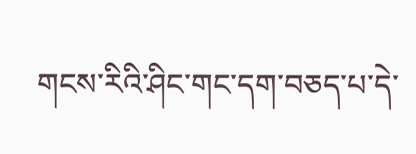གངས་རིའི་ཤིང་གང་དག་བཅད་པ་དེ་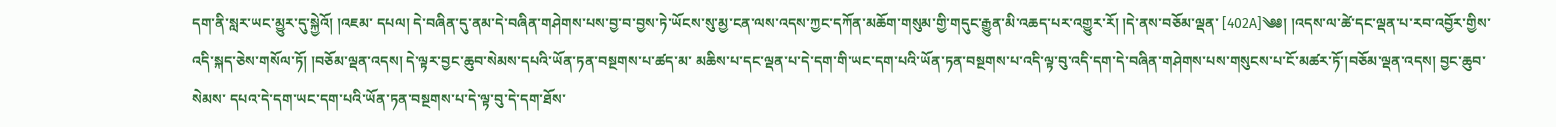དག་ནི་སླར་ཡང་མྱུར་དུ་སྐྱེའོ། །འཇམ་ དཔལ། དེ་བཞིན་དུ་ནམ་དེ་བཞིན་གཤེགས་པས་བྱ་བ་བྱས་ཏེ་ཡོངས་སུ་མྱ་ངན་ལས་འདས་ཀྱང་དཀོན་མཆོག་གསུམ་གྱི་གདུང་རྒྱུན་མི་འཆད་པར་འགྱུར་རོ། །དེ་ནས་བཅོམ་ལྡན་ [402A]༄༅། །འདས་ལ་ཚེ་དང་ལྡན་པ་རབ་འབྱོར་གྱིས་འདི་སྐད་ཅེས་གསོལ་ཏོ། །བཅོམ་ལྡན་འདས། དེ་ལྟར་བྱང་ཆུབ་སེམས་དཔའི་ཡོན་ཏན་བསྔགས་པ་ཚད་མ་ མཆིས་པ་དང་ལྡན་པ་དེ་དག་གི་ཡང་དག་པའི་ཡོན་ཏན་བསྔགས་པ་འདི་ལྟ་བུ་འདི་དག་དེ་བཞིན་གཤེགས་པས་གསུངས་པ་ངོ་མཚར་ཏོ་།བཅོམ་ལྡན་འདས། བྱང་ཆུབ་སེམས་ དཔའ་དེ་དག་ཡང་དག་པའི་ཡོན་ཏན་བསྔགས་པ་དེ་ལྟ་བུ་དེ་དག་ཐོས་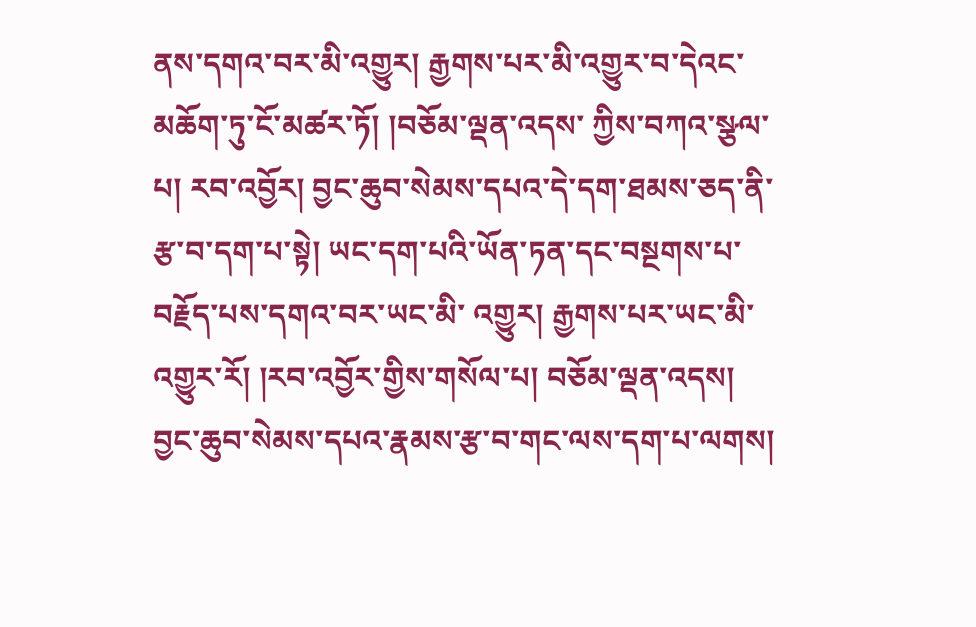ནས་དགའ་བར་མི་འགྱུར། རྒྱགས་པར་མི་འགྱུར་བ་དེའང་མཆོག་ཏུ་ངོ་མཚར་ཏོ། །བཅོམ་ལྡན་འདས་ ཀྱིས་བཀའ་སྩལ་པ། རབ་འབྱོར། བྱང་ཆུབ་སེམས་དཔའ་དེ་དག་ཐམས་ཅད་ནི་རྩ་བ་དག་པ་སྟེ། ཡང་དག་པའི་ཡོན་ཏན་དང་བསྔགས་པ་བརྗོད་པས་དགའ་བར་ཡང་མི་ འགྱུར། རྒྱགས་པར་ཡང་མི་འགྱུར་རོ། །རབ་འབྱོར་གྱིས་གསོལ་པ། བཅོམ་ལྡན་འདས། བྱང་ཆུབ་སེམས་དཔའ་རྣམས་རྩ་བ་གང་ལས་དག་པ་ལགས།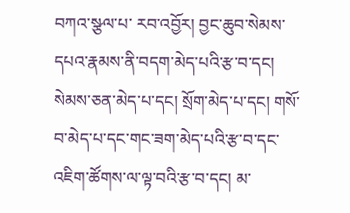བཀའ་སྩལ་པ་ རབ་འབྱོར། བྱང་ཆུབ་སེམས་དཔའ་རྣམས་ནི་བདག་མེད་པའི་རྩ་བ་དང། སེམས་ཅན་མེད་པ་དང། སྲོག་མེད་པ་དང། གསོ་བ་མེད་པ་དང་གང་ཟག་མེད་པའི་རྩ་བ་དང་ འཇིག་ཚོགས་ལ་ལྟ་བའི་རྩ་བ་དང། མ་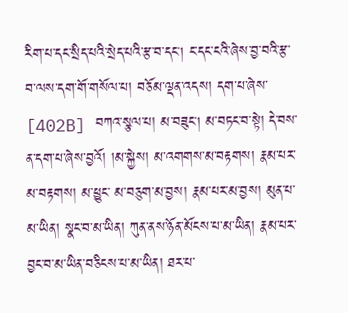རིག་པ་དང་སྲིད་པའི་སྲེད་པའི་རྩ་བ་དང། ང་དང་ངའི་ཞེས་བྱ་བའི་རྩ་བ་ལས་དག་གོ་གསོལ་པ། བཅོམ་ལྡན་འདས། དག་པ་ཞེས་ [402B] བཀའ་སྩལ་པ། མ་བཟུང། མ་བཏང་བ་སྟེ། དེ་བས་ན་དག་པ་ཞེས་བྱའོ། །མ་སྐྱེས། མ་འགགས་མ་བརྟགས། རྣམ་པར་མ་བརྟགས། མ་ཕྱུང་ མ་བཅུག་མ་བྱས། རྣམ་པར་མ་བྱས། མུན་པ་མ་ཡིན། སྣང་བ་མ་ཡིན། ཀུན་ནས་ཉོན་མོངས་པ་མ་ཡིན། རྣམ་པར་བྱང་བ་མ་ཡིན་བཅིངས་པ་མ་ཡིན། ཐར་པ་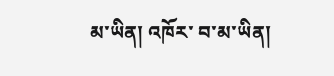མ་ཡིན། འཁོར་ བ་མ་ཡིན།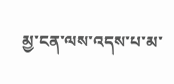མྱ་ངན་ལས་འདས་པ་མ་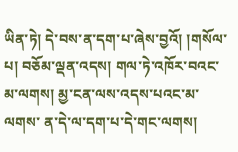ཡིན་ཏེ། དེ་བས་ན་དག་པ་ཞེས་བྱའོ། །གསོལ་པ། བཅོམ་ལྡན་འདས། གལ་ཏེ་འཁོར་བའང་མ་ལགས། མྱ་ངན་ལས་འདས་པའང་མ་ལགས་ ན་དེ་ལ་དག་པ་དེ་གང་ལགས།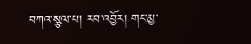བཀའ་སྩལ་པ། རབ་འབྱོར། གང་མྱ་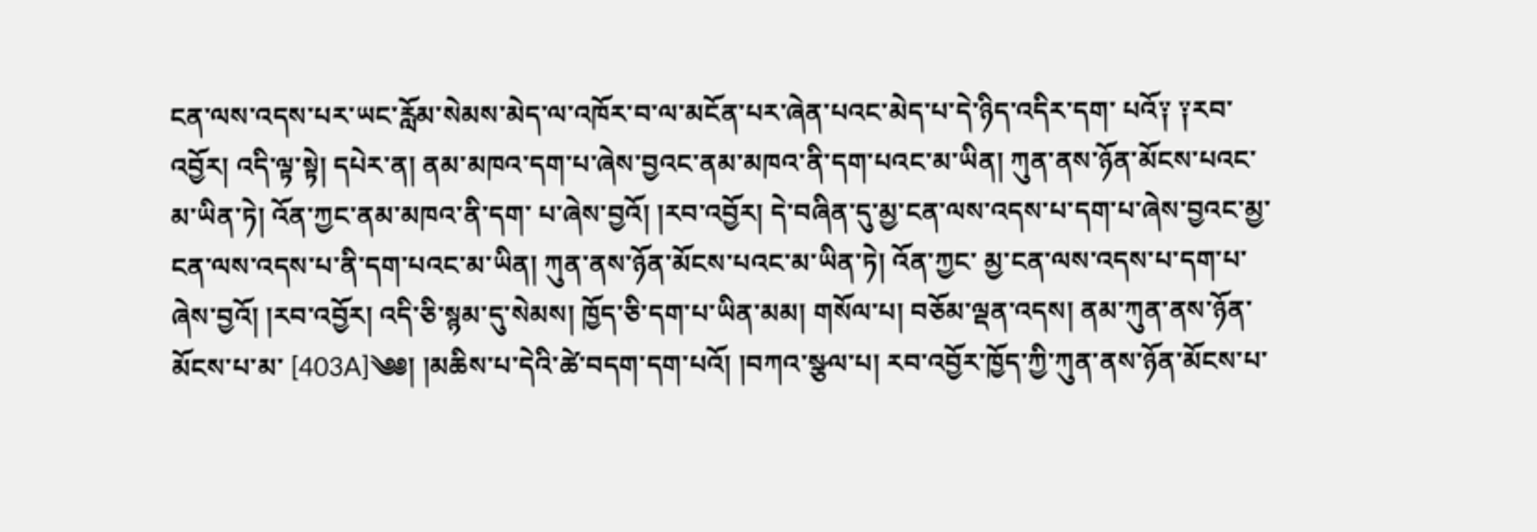ངན་ལས་འདས་པར་ཡང་རློམ་སེམས་མེད་ལ་འཁོར་བ་ལ་མངོན་པར་ཞེན་པའང་མེད་པ་དེ་ཉིད་འདིར་དག་ པའོ༑ ༑རབ་འབྱོར། འདི་ལྟ་སྟེ། དཔེར་ན། ནམ་མཁའ་དག་པ་ཞེས་བྱའང་ནམ་མཁའ་ནི་དག་པའང་མ་ཡིན། ཀུན་ནས་ཉོན་མོངས་པའང་མ་ཡིན་ཏེ། འོན་ཀྱང་ནམ་མཁའ་ནི་དག་ པ་ཞེས་བྱའོ། །རབ་འབྱོར། དེ་བཞིན་དུ་མྱ་ངན་ལས་འདས་པ་དག་པ་ཞེས་བྱའང་མྱ་ངན་ལས་འདས་པ་ནི་དག་པའང་མ་ཡིན། ཀུན་ནས་ཉོན་མོངས་པའང་མ་ཡིན་ཏེ། འོན་ཀྱང་ མྱ་ངན་ལས་འདས་པ་དག་པ་ཞེས་བྱའོ། །རབ་འབྱོར། འདི་ཅི་སྙམ་དུ་སེམས། ཁྱོད་ཅི་དག་པ་ཡིན་མམ། གསོལ་པ། བཅོམ་ལྡན་འདས། ནམ་ཀུན་ནས་ཉོན་མོངས་པ་མ་ [403A]༄༅། །མཆིས་པ་དེའི་ཚེ་བདག་དག་པའོ། །བཀའ་སྩལ་པ། རབ་འབྱོར་ཁྱོད་ཀྱི་ཀུན་ནས་ཉོན་མོངས་པ་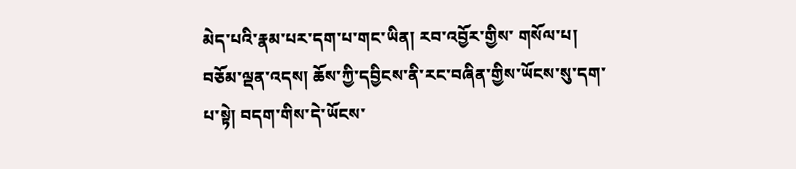མེད་པའི་རྣམ་པར་དག་པ་གང་ཡིན། རབ་འབྱོར་གྱིས་ གསོལ་པ། བཅོམ་ལྡན་འདས། ཆོས་ཀྱི་དབྱིངས་ནི་རང་བཞིན་གྱིས་ཡོངས་སུ་དག་པ་སྟེ། བདག་གིས་དེ་ཡོངས་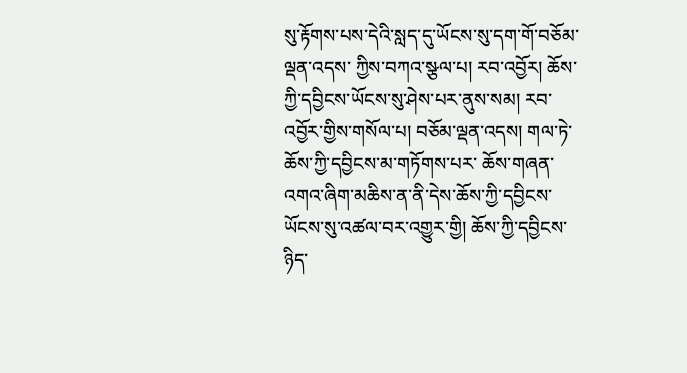སུ་རྟོགས་པས་དེའི་སླད་དུ་ཡོངས་སུ་དག་གོ་བཅོམ་ལྡན་འདས་ ཀྱིས་བཀའ་སྩལ་པ། རབ་འབྱོར། ཆོས་ཀྱི་དབྱིངས་ཡོངས་སུ་ཤེས་པར་ནུས་སམ། རབ་འབྱོར་གྱིས་གསོལ་པ། བཅོམ་ལྡན་འདས། གལ་ཏེ་ཆོས་ཀྱི་དབྱིངས་མ་གཏོགས་པར་ ཆོས་གཞན་འགའ་ཞིག་མཆིས་ན་ནི་དེས་ཆོས་ཀྱི་དབྱིངས་ཡོངས་སུ་འཚལ་བར་འགྱུར་གྱི། ཆོས་ཀྱི་དབྱིངས་ཉིད་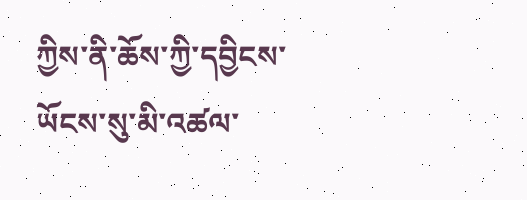ཀྱིས་ནི་ཆོས་ཀྱི་དབྱིངས་ཡོངས་སུ་མི་འཚལ་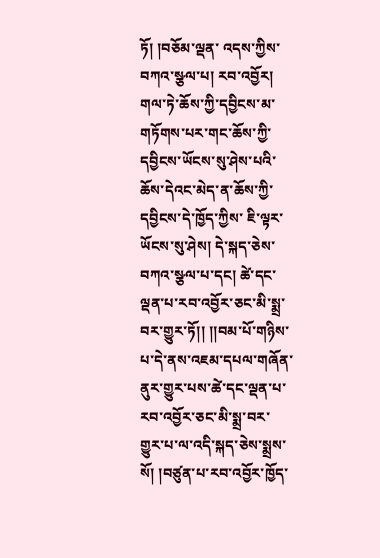ཏོ། །བཅོམ་ལྡན་ འདས་ཀྱིས་བཀའ་སྩལ་པ། རབ་འབྱོར། གལ་ཏེ་ཆོས་ཀྱི་དབྱིངས་མ་གཏོགས་པར་གང་ཆོས་ཀྱི་དབྱིངས་ཡོངས་སུ་ཤེས་པའི་ཆོས་དེའང་མེད་ན་ཆོས་ཀྱི་དབྱིངས་དེ་ཁྱོད་ཀྱིས་ ཇི་ལྟར་ཡོངས་སུ་ཤེས། དེ་སྐད་ཅེས་བཀའ་སྩལ་པ་དང། ཚེ་དང་ལྡན་པ་རབ་འབྱོར་ཅང་མི་སྨྲ་བར་གྱུར་ཏོ།། །།བམ་པོ་གཉིས་པ་དེ་ནས་འཇམ་དཔལ་གཞོན་ ནུར་གྱུར་པས་ཚེ་དང་ལྡན་པ་རབ་འབྱོར་ཅང་མི་སྨྲ་བར་གྱུར་པ་ལ་འདི་སྐད་ཅེས་སྨྲས་སོ། །བཙུན་པ་རབ་འབྱོར་ཁྱོད་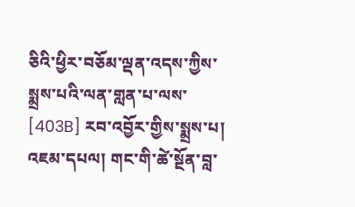ཅིའི་ཕྱིར་བཅོམ་ལྡན་འདས་ཀྱིས་སྨྲས་པའི་ལན་གླན་པ་ལས་ [403B] རབ་འབྱོར་གྱིས་སྨྲས་པ། འཇམ་དཔལ། གང་གི་ཚེ་སྔོན་བླ་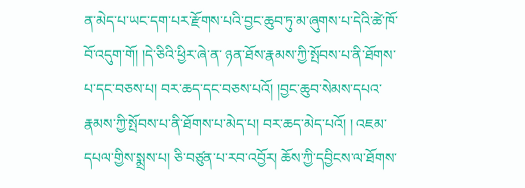ན་མེད་པ་ཡང་དག་པར་རྫོགས་པའི་བྱང་ཆུབ་ཏུ་མ་ཞུགས་པ་དེའི་ཚེ་ཁོ་བོ་འདུག་གོ། །དེ་ཅིའི་ཕྱིར་ཞེ་ན་ ཉན་ཐོས་རྣམས་ཀྱི་སྤོབས་པ་ནི་ཐོགས་པ་དང་བཅས་པ། བར་ཆད་དང་བཅས་པའོ། །བྱང་ཆུབ་སེམས་དཔའ་རྣམས་ཀྱི་སྤོབས་པ་ནི་ཐོགས་པ་མེད་པ། བར་ཆད་མེད་པའོ། ། འཇམ་དཔལ་གྱིས་སྨྲས་པ། ཅི་བཙུན་པ་རབ་འབྱོར། ཆོས་ཀྱི་དབྱིངས་ལ་ཐོགས་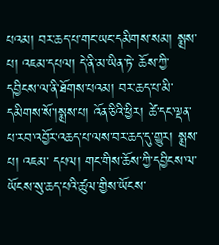པའམ། བར་ཆད་པ་གང་ཡང་དམིགས་སམ། སྨྲས་པ། འཇམ་དཔལ། དེ་ནི་མ་ཡིན་ཏེ་ ཆོས་ཀྱི་དབྱིངས་ལ་ནི་ཐོགས་པའམ། བར་ཆད་པ་མི་དམིགས་སོ་།སྨྲས་པ། འོན་ཅིའི་ཕྱིར། ཚེ་དང་ལྡན་པ་རབ་འབྱོར་འཆད་པ་ལས་བར་ཆད་དུ་གྱུར། སྨྲས་པ། འཇམ་ དཔལ། གང་གིས་ཆོས་ཀྱི་དབྱིངས་ལ་ཡོངས་སུ་ཆད་པའི་ཚུལ་གྱིས་ཡོངས་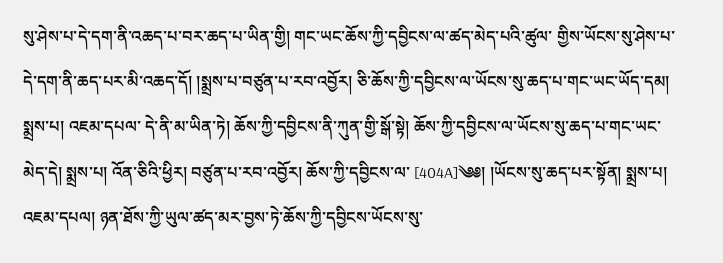སུ་ཤེས་པ་དེ་དག་ནི་འཆད་པ་བར་ཆད་པ་ཡིན་གྱི། གང་ཡང་ཆོས་ཀྱི་དབྱིངས་ལ་ཚད་མེད་པའི་ཚུལ་ གྱིས་ཡོངས་སུ་ཤེས་པ་དེ་དག་ནི་ཆད་པར་མི་འཆད་དོ། །སྨྲས་པ་བཙུན་པ་རབ་འབྱོར། ཅི་ཆོས་ཀྱི་དབྱིངས་ལ་ཡོངས་སུ་ཆད་པ་གང་ཡང་ཡོད་དམ། སྨྲས་པ། འཇམ་དཔལ་ དེ་ནི་མ་ཡིན་ཏེ། ཆོས་ཀྱི་དབྱིངས་ནི་ཀུན་གྱི་སྒོ་སྟེ། ཆོས་ཀྱི་དབྱིངས་ལ་ཡོངས་སུ་ཆད་པ་གང་ཡང་མེད་དེ། སྨྲས་པ། འོན་ཅིའི་ཕྱིར། བཙུན་པ་རབ་འབྱོར། ཆོས་ཀྱི་དབྱིངས་ལ་ [404A]༄༅། །ཡོངས་སུ་ཆད་པར་སྟོན། སྨྲས་པ། འཇམ་དཔལ། ཉན་ཐོས་ཀྱི་ཡུལ་ཚད་མར་བྱས་ཏེ་ཆོས་ཀྱི་དབྱིངས་ཡོངས་སུ་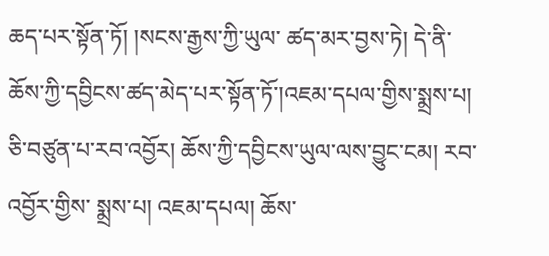ཆད་པར་སྟོན་ཏོ། །སངས་རྒྱས་ཀྱི་ཡུལ་ ཚད་མར་བྱས་ཏེ། དེ་ནི་ཆོས་ཀྱི་དབྱིངས་ཚད་མེད་པར་སྟོན་ཏོ་།འཇམ་དཔལ་གྱིས་སྨྲས་པ། ཅི་བཙུན་པ་རབ་འབྱོར། ཆོས་ཀྱི་དབྱིངས་ཡུལ་ལས་བྱུང་ངམ། རབ་འབྱོར་གྱིས་ སྨྲས་པ། འཇམ་དཔལ། ཆོས་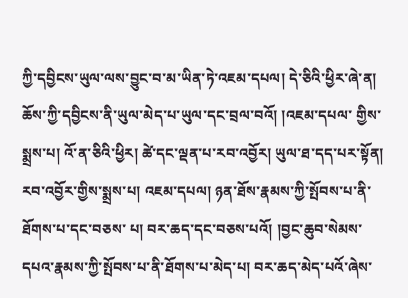ཀྱི་དབྱིངས་ཡུལ་ལས་བྱུང་བ་མ་ཡིན་ཏེ་འཇམ་དཔལ། དེ་ཅིའི་ཕྱིར་ཞེ་ན། ཆོས་ཀྱི་དབྱིངས་ནི་ཡུལ་མེད་པ་ཡུལ་དང་བྲལ་བའོ། །འཇམ་དཔལ་ གྱིས་སྨྲས་པ། འོ་ན་ཅིའི་ཕྱིར། ཚེ་དང་ལྡན་པ་རབ་འབྱོར། ཡུལ་ཐ་དད་པར་སྟོན། རབ་འབྱོར་གྱིས་སྨྲས་པ། འཇམ་དཔལ། ཉན་ཐོས་རྣམས་ཀྱི་སྤོབས་པ་ནི་ཐོགས་པ་དང་བཅས་ པ། བར་ཆད་དང་བཅས་པའོ། །བྱང་ཆུབ་སེམས་དཔའ་རྣམས་ཀྱི་སྤོབས་པ་ནི་ཐོགས་པ་མེད་པ། བར་ཆད་མེད་པའོ་ཞེས་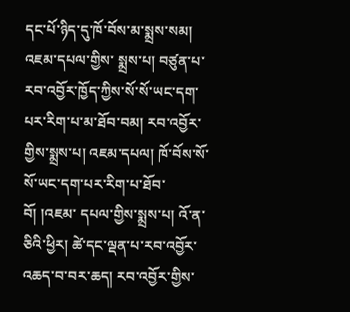དང་པོ་ཉིད་དུ་ཁོ་བོས་མ་སྨྲས་སམ། འཇམ་དཔལ་གྱིས་ སྨྲས་པ། བཙུན་པ་རབ་འབྱོར་ཁྱོད་ཀྱིས་སོ་སོ་ཡང་དག་པར་རིག་པ་མ་ཐོབ་བམ། རབ་འབྱོར་གྱིས་སྨྲས་པ། འཇམ་དཔལ། ཁོ་བོས་སོ་སོ་ཡང་དག་པར་རིག་པ་ཐོབ་བོ། །འཇམ་ དཔལ་གྱིས་སྨྲས་པ། འོ་ན་ཅིའི་ཕྱིར། ཚེ་དང་ལྡན་པ་རབ་འབྱོར་འཆད་བ་བར་ཆད། རབ་འབྱོར་གྱིས་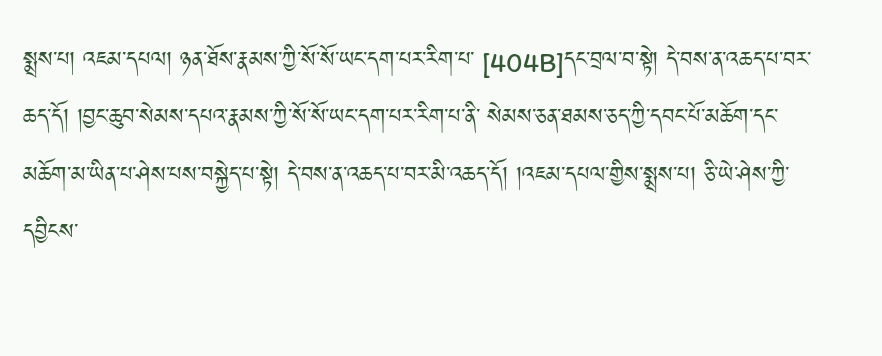སྨྲས་པ། འཇམ་དཔལ། ཉན་ཐོས་རྣམས་ཀྱི་སོ་སོ་ཡང་དག་པར་རིག་པ་ [404B]དང་བྲལ་བ་སྟེ། དེ་བས་ན་འཆད་པ་བར་ཆད་དོ། །བྱང་ཆུབ་སེམས་དཔའ་རྣམས་ཀྱི་སོ་སོ་ཡང་དག་པར་རིག་པ་ནི་ སེམས་ཅན་ཐམས་ཅད་ཀྱི་དབང་པོ་མཆོག་དང་མཆོག་མ་ཡིན་པ་ཤེས་པས་བསྐྱེད་པ་སྟེ། དེ་བས་ན་འཆད་པ་བར་མི་འཆད་དོ། །འཇམ་དཔལ་གྱིས་སྨྲས་པ། ཅི་ཡེ་ཤེས་ཀྱི་དབྱིངས་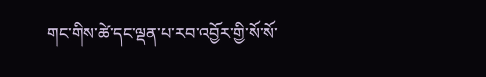གང་གིས་ཚེ་དང་ལྡན་པ་རབ་འབྱོར་གྱི་སོ་སོ་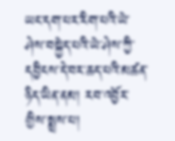ཡང་དག་པར་རིག་པའི་ཡེ་ཤེས་བསྐྱེད་པའི་ཡེ་ཤེས་ཀྱི་དབྱིངས་དེ་བར་ཆད་པའི་མཚན་ཉིད་ཡིན་ནམ། རབ་འབྱོར་གྱིས་སྨྲས་པ།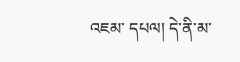འཇམ་ དཔལ། དེ་ནི་མ་